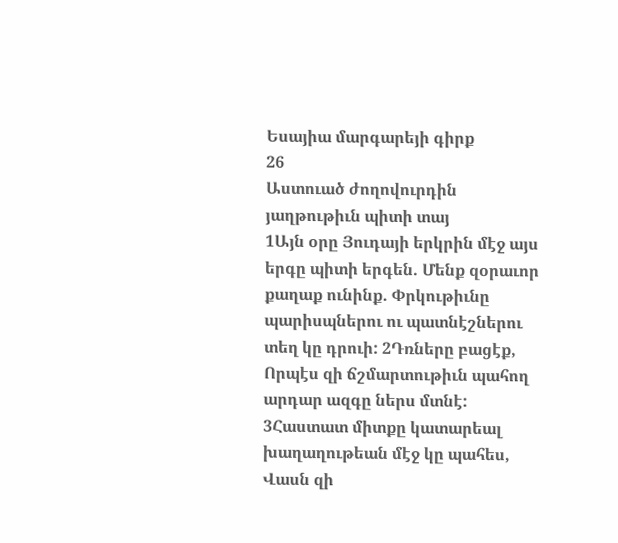Եսայիա մարգարեյի գիրք
26
Աստուած ժողովուրդին յաղթութիւն պիտի տայ
1Այն օրը Յուդայի երկրին մէջ այս երգը պիտի երգեն. Մենք զօրաւոր քաղաք ունինք. Փրկութիւնը պարիսպներու ու պատնէշներու տեղ կը դրուի: 2Դռները բացէք, Որպէս զի ճշմարտութիւն պահող արդար ազգը ներս մտնէ: 3Հաստատ միտքը կատարեալ խաղաղութեան մէջ կը պահես, Վասն զի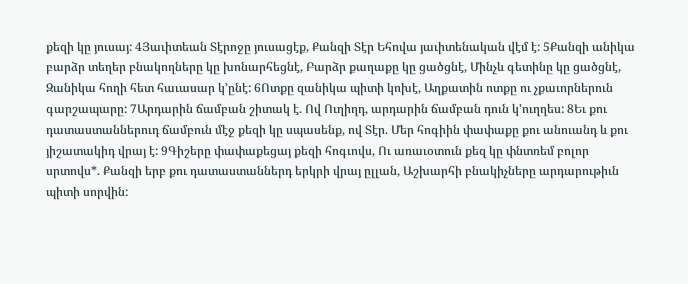քեզի կը յուսայ: 4Յաւիտեան Տէրոջը յուսացէք, Քանզի Տէր Եհովա յաւիտենական վէմ է: 5Քանզի անիկա բարձր տեղեր բնակողները կը խոնարհեցնէ, Բարձր քաղաքը կը ցածցնէ, Մինչև գետինը կը ցածցնէ, Զանիկա հողի հետ հաւասար կ’ընէ: 6Ոտքը զանիկա պիտի կոխէ, Աղքատին ոտքը ու չքաւորներուն գարշապարը: 7Արդարին ճամբան շիտակ է. Ով Ուղիղդ, արդարին ճամբան դուն կ’ուղղես: 8Եւ քու դատաստաններուդ ճամբուն մէջ քեզի կը սպասենք, ով Տէր. Մեր հոգիին փափաքը քու անուանդ և քու յիշատակիդ վրայ է: 9Գիշերը փափաքեցայ քեզի հոգւովս, Ու առաւօտուն քեզ կը փնտռեմ բոլոր սրտովս*. Քանզի երբ քու դատաստաններդ երկրի վրայ ըլլան, Աշխարհի բնակիչները արդարութիւն պիտի սորվին: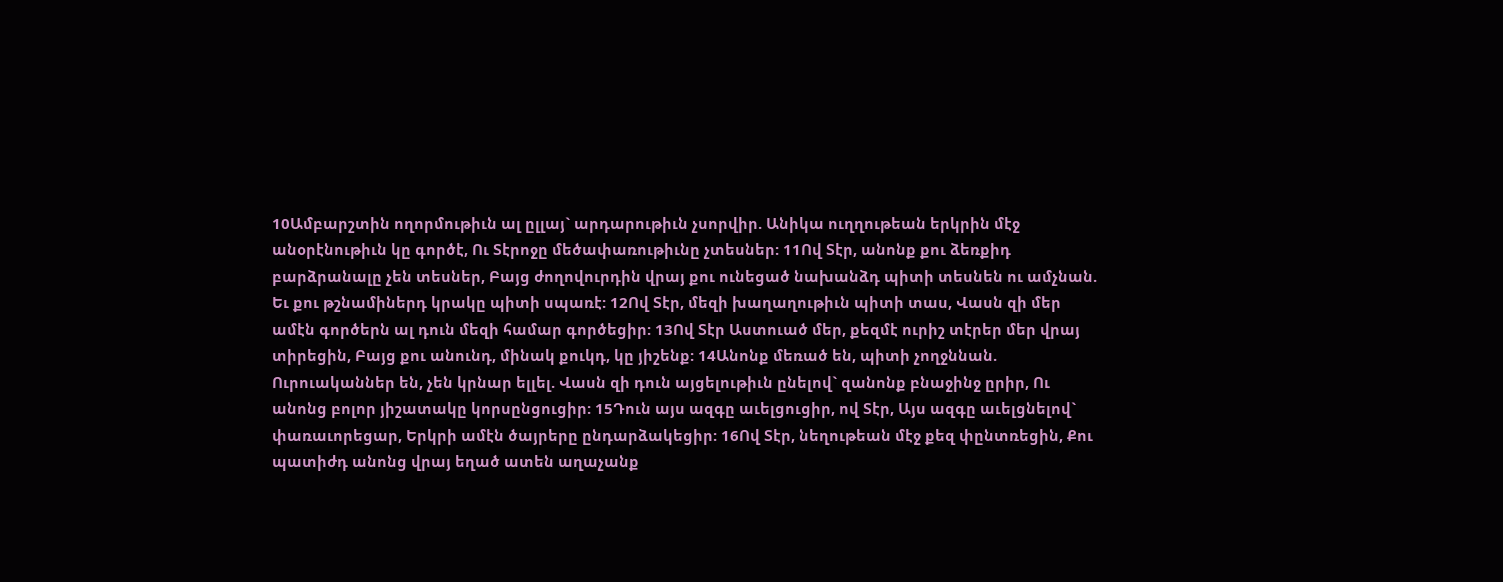10Ամբարշտին ողորմութիւն ալ ըլլայ` արդարութիւն չսորվիր. Անիկա ուղղութեան երկրին մէջ անօրէնութիւն կը գործէ, Ու Տէրոջը մեծափառութիւնը չտեսներ: 11Ով Տէր, անոնք քու ձեռքիդ բարձրանալը չեն տեսներ, Բայց ժողովուրդին վրայ քու ունեցած նախանձդ պիտի տեսնեն ու ամչնան. Եւ քու թշնամիներդ կրակը պիտի սպառէ: 12Ով Տէր, մեզի խաղաղութիւն պիտի տաս, Վասն զի մեր ամէն գործերն ալ դուն մեզի համար գործեցիր: 13Ով Տէր Աստուած մեր, քեզմէ ուրիշ տէրեր մեր վրայ տիրեցին, Բայց քու անունդ, մինակ քուկդ, կը յիշենք: 14Անոնք մեռած են, պիտի չողջննան. Ուրուականներ են, չեն կրնար ելլել. Վասն զի դուն այցելութիւն ընելով` զանոնք բնաջինջ ըրիր, Ու անոնց բոլոր յիշատակը կորսընցուցիր: 15Դուն այս ազգը աւելցուցիր, ով Տէր, Այս ազգը աւելցնելով` փառաւորեցար, Երկրի ամէն ծայրերը ընդարձակեցիր: 16Ով Տէր, նեղութեան մէջ քեզ փընտռեցին, Քու պատիժդ անոնց վրայ եղած ատեն աղաչանք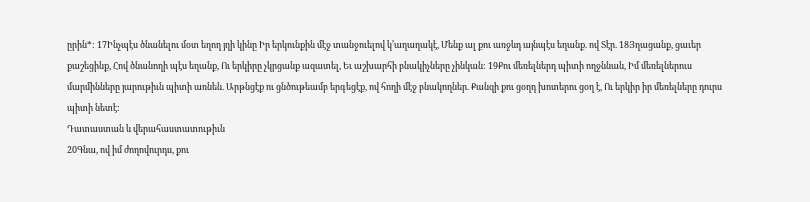ըրին*: 17Ինչպէս ծնանելու մօտ եղող յղի կինը Իր երկունքին մէջ տանջուելով կ’աղաղակէ, Մենք ալ քու առջևդ այնպէս եղանք. ով Տէր. 18Յղացանք, ցաւեր քաշեցինք, Հով ծնանողի պէս եղանք, Ու երկիրը չկրցանք ազատել, Եւ աշխարհի բնակիչները չինկան: 19Քու մեռելներդ պիտի ողջննան, Իմ մեռելներուս մարմինները յարութիւն պիտի առնեն. Արթնցէք ու ցնծութեամբ երգեցէք, ով հողի մէջ բնակողներ. Քանզի քու ցօղդ խոտերու ցօղ է, Ու երկիր իր մեռելները դուրս պիտի նետէ:
Դատաստան և վերահաստատութիւն
20Գնա, ով իմ ժողովուրդս, քու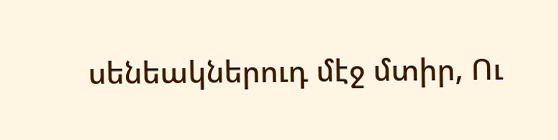սենեակներուդ մէջ մտիր, Ու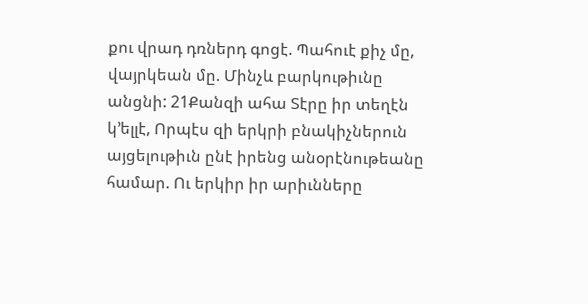քու վրադ դռներդ գոցէ. Պահուէ քիչ մը, վայրկեան մը. Մինչև բարկութիւնը անցնի: 21Քանզի ահա Տէրը իր տեղէն կ’ելլէ, Որպէս զի երկրի բնակիչներուն այցելութիւն ընէ իրենց անօրէնութեանը համար. Ու երկիր իր արիւնները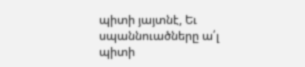պիտի յայտնէ, Եւ սպաննուածները ա՛լ պիտի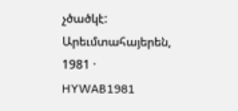չծածկէ:
Արեւմտահայերեն, 1981 · HYWAB1981